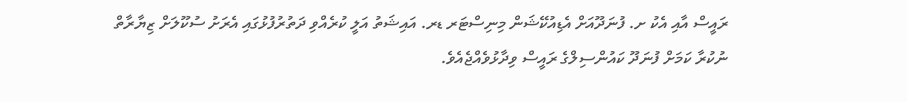ރައީސް އާއި އެކު ށ. ފުނަދޫއަށް އެޑިއުކޭޝަން މިނިސްޓަރ ޑރ. އައިޝަތު އަލީ ކުރެއްވި ދަތުރުފުޅުގައި އެރަށު ސުކޫލަށް ޒިޔާރާތް ނުކުރާ ކަމަށް ފުނަދޫ ކައުންސިލްގެ ރައީސް ވިދާޅުވެއްޖެއެވެ.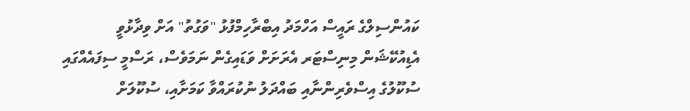ކައުންސިލްގެ ރައީސް އަހްމަދު އިބްރާހިމްފުޅު "ވަގުތު" އަށް ވިދާޅުވީ އެޑިއުކޭޝަން މިނިސްޓަރ އެރަށަށް ވަޑައިގެން ނަމަވެސް، ރަސްމީ ސިފައެއްގައި ސުކޫލުގެ އިސްވެރިންނާއި ބައްދަލު ނުކުރައްވާ ކަމަށާއި، ސުކޫލަށް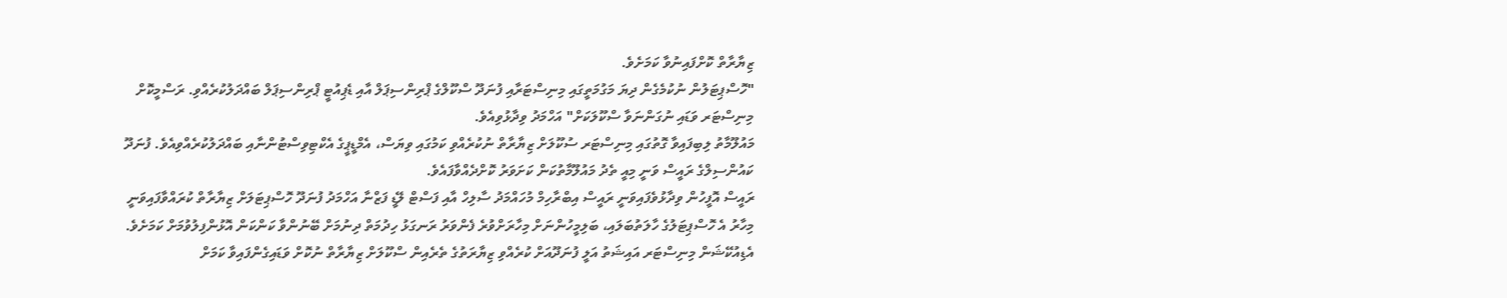ޒިޔާރާތް ކޮށްފައިނުވާ ކަމަށެވެ.
"ހޮސްޕިޓަލުން ނުކުމެގެން ދިޔަ މަގުމަތީގައި މިނިސްޓަރާއި ފުނަދޫ ސްކޫލްގެ ޕްރިންސިޕަލް އާއި ޑެޕިއުޓީ ޕްރިންސިޕަލް ބައްދަލުކުރެއްވި. ރަސްމީކޮށް މިނިސްޓަރ ވަޑައި ނުގަންނަވާ ސްކޫލަކަށް" އަހްމަދު ވިދާޅުވިއެވެ.
މައުލޫމާތު ލިބިފައިވާ ގޮތުގައި މިނިސްޓަރ ސުކޫލަށް ޒިޔާރާތް ނުކުރެއްވި ކަމުގައި ވިޔަސް، އެމްޑީޕީގެ އެކްޓިވިސްޓުންނާއި ބައްދަލުކުރެއްވިއެވެ. ފުނަދޫ ކައުންސިލްގެ ރައީސް ވަނީ މިއީ ތެދު މައުލޫމާތުކަން ކަށަވަރު ކޮށްދެއްވާފައެވެ.
ރައީސް އޮފީހުން ވިދާޅުވެފައިވަނީ ރައީސް އިބްރާހިމް މުހައްމަދު ސާލިހް އާއި ފަސްޓް ލޭޑީ ފަޒްނާ އަހްމަދު ފުނަދޫ ހޮސްޕިޓަލަށް ޒިޔާރާތް ކުރައްވާފައިވަނީ މިހާރު އެ ހޮސްޕިޓަލުގެ ހާލަތުބަލައި، ބަލިމީހުންނަށް މިހާރަށްވުރެ ފެންވަރު ރަނގަޅު ހިދުމަތް ދިނުމަށް ބޭނުންވާ ކަންކަން އޮޅުންފިލުވުމަށް ކަމަށެވެ.
އެޑިއުކޭޝަން މިނިސްޓަރ އައިޝަތު އަލީ ފުނަދޫއަށް ކުރެއްވި ޒިޔާރަތުގެ ތެރެއިން ސްކޫލަށް ޒިޔާރާތް ނުކޮށް ވަޑައިގެންފައިވާ ކަމަށް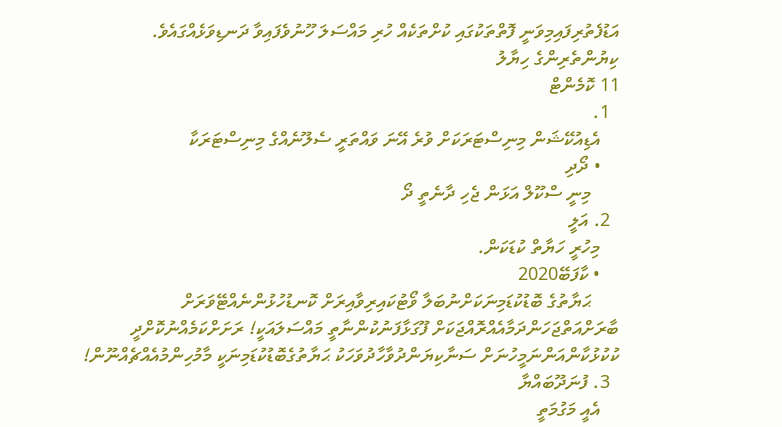އަޑުފެތުރިފައިމިވަނީ ފޮތްތަކުގައި ކުށްތަކެއް ހުރި މައްސަލަ ހޫނުވެފައިވާ ދަނޑިވަޅެއްގައެވެ.
ކިޔުންތެރިންގެ ހިޔާލު
11 ކޮމެންޓް
  1.
    އެޑިއުކޭޝަން މިނިސްޓަރަކަށް ވުރެ އޭނަ ވައްތަރީ ސެލޫނެއްގެ މިނިސްޓަރަކާ
    • ދޯދި
      މިނީ ސްކޫލް އަޅަން ޖެހި ދާނެތީ ދޯ
  2. އަލީ
    މިހުރީ ހަޔާތް ކުޑަކަން.
    • ކާފަބޭ2020
      ޙަޔާތުގެ ބޮޑުކުޑަމިނަކަށްނުބަލާ ވޯޓުކައިރިވާއިރަށް ކޮނޑުހުޅުންނެއްޓޭވަރަށް ބާރަށްއަތްޖަހަންދަމާއެއްރޮއްޖަކަށް ފޫގަޅާފަނުކުންނާތީ މައްސަލައަކީ! ރަށަށްކަމެއްނުކޮށްދީ ކުކުޅުކާންއަންނަމީހުނަށް ސަނާކިޔަންދުވާހާދުވަހަކު ޙަޔާތުގެބޮޑުކުޑަމިނަކީ މާމުހިންމުއެއްޗެއްނޫން!
  3. ފުނަދޫބައްޔާ
    އެއީ މަގުމަތީ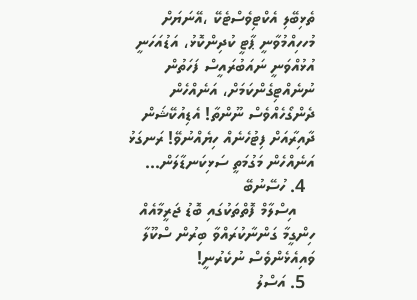ތެޅިބޭލި އެކްޓިވެސްޓެކޭ ،އޭނަޔަށް މުހހިއްމުވާނީ ޕާޓީ ކުދިންކޮޅު، އަޑުއަހަނީ އުޅުއްވަނީ ނައަބުރައީސް ފަހަތުން ނުނެއްޓިގެންކަމަށް، އަނެއްހެން ދެންގޯހެއްވެސް ނޫންތާ! އެޑިއުކޭޝަން ދާއިރާއަށް ފިޓުހެނެއް ހިޔެއްނުވޭ! ރަނގަޅު އަނެއްހެން މަގުމަތީ ސަޅިކަނޑާލަން...
  4. ހުސޭނުބޭ
    އިސްލާމް ފޮތްތަކުގައި ބޮޑު ޖަރީމާއެއް ހިންގީމާ ގަންނާކުރައްވާ ބިރުން ސްކޫލާ ވައިއެޅެންވެސް ނުކެރުނީ!
  5. އަސްލު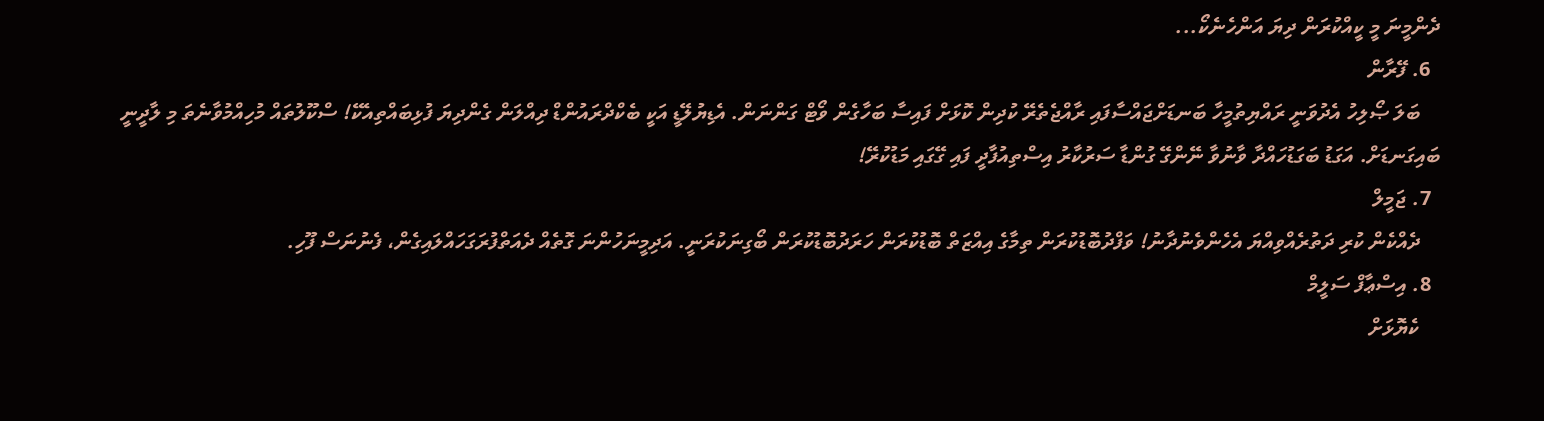ދެންމީނަ މީ ކީއްކުރަން ދިޔަ އަންހެނެކޯ...
  6. ފޭރާން
    ބަލަ ޞޯލިހު އެދުވަނީ ރައްޔިތުމީހާ ބަނޑަށްޖައްސާފައި ރާއްޖެތެރޭ ކުދިން ކޮޅަށް ފައިސާ ބަހާގެން ވޯޓް ގަންނަން. އެޑިޔުލޭޑީ އަކީ ބެކްދްރައުންޑް ދިއްލަން ގެންދިޔަ ފުޅިބައްތިއެކޭ! ސްކޫލުތައް މުހިއްމުވާނެތަ މި ލާދީނީ ބައިގަނޑަށް. އަގަޑު ބަގަޑުހައްދާ ވާނުވާ ނޭންގޭ ގުންޑާ ސަރުކާރު އިސްތިއުފާދީ ފައި ގޭގައި މަޑުކުރޭ!
  7. ޖަމީލް
    ދެއްކެން ކުރި ދަތުރެއްވިއްޔަ އެހެންވެނުދާނު! ވަފްދުބޮޑުކުރަން ތިމާގެ އިއްޒަތް ބޮޑުކުރަން ހަރަދުބޮޑުކުރަން ބޯގިނަކުރަނީ. އަދިމީނަހުންނަ ގޮތެއް ދެއަތްފުރަގަހައްލައިގެން، ފެނުނަސް ފޫހި.
  8. އިސްޢާފް ސަލީމް
    ކެޔޮޅަށް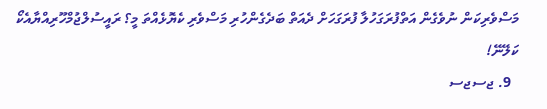މަސްވެރިކަން ނުވެގެން އަތްފުރަގަހުލާ ފުރަގަހަށް ދެއަތް ބަދެގެންހުރި މަސްވެރި ކެޔޮޅެއްތަ މީ؟ ރައީސުލްޖުމްހޫރިއްޔާއެކޯ ކަލޭނޭ!
  9. ޖސޖސ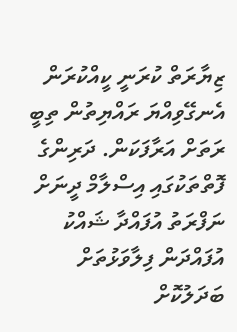ޒިޔާރަތް ކުރަނީ ކީއްކުރަން އެނގޭވިއްޔަ ރައްޔިތުން ތިބީ ރަތަށް އަރާފަކަން. ދަރިންގެ ފޮތްތަކުގައި އިސްލާމް ދީނަށް ނަފްރަތު އުފައްދާ ޝައްކު އުފައްދަން ފިލާވަޅުތަށް ބަދަލުކޮށް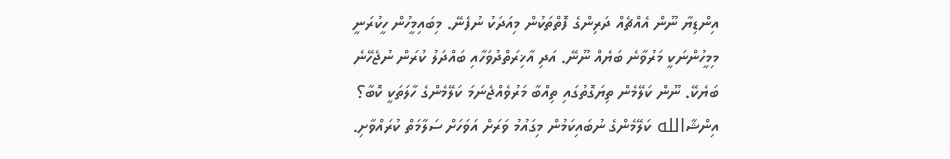އިންޑިޔާ ނޫން އެއްޗެއް ދަރިންގެ ފޮތްތަކުން މިއަދަކު ނުފެނޭ. މިބައިމީހުން ހީކުރަނީ މިމީހުންނަކީ މަރުވާނެ ބަޔެއް ނޫނޭ. އަދި އާޚިރަތްދުވަހާއި ބައްދަލު ކުރަން ނުޖެހޭނެ ބަޔެކޭ. ނޫން ކަލޭމެން ތިޔަގޮތުގައި ތިއްބާ މަރުވެއްޖެނަމަ ކަލޭމެންގެ ހާލަތަކީ ކޮބާ؟ އިންޝާالله ކަލޭމެންގެ ނުބައިކަމުން މިގައުމު ވަރަށް އަވަހަށް ސަލާމަތް ކުރައްވާށި.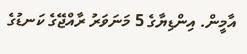އާމީން. އިންޑިޔާގެ 5 މަނަވަރު ރާއްޖޭގެ ކަނޑުގެ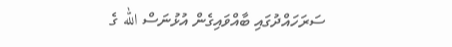ސަރަހައްދުގައި ބާއްވައިގެން އުޅުނަސް الله ގެ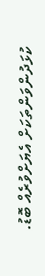ކުޅަދުންވަންތަކަށް އެޔަށްވުރެއް ބޮޑު.